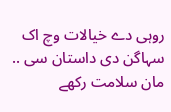روہی دے خیالات وچ اک سہاگن دی داستان سی .. مان سلامت رکھے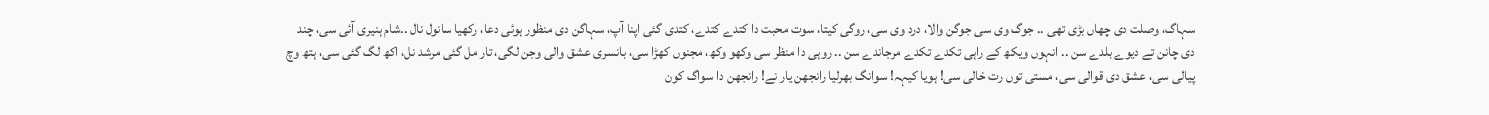سہاگ، وصلت دی چھاں بڑی تھی .. جوگ وی سی جوگن والا، درد وی سی، روگی کیتا، سوت محبت دا کتدے کتدے، کتدی گئی اپنا آپ، سہاگن دی منظور ہوئی دعا، رکھیا سانول نال ..شام ہنیری آئی سی، چند دی چانن تے دیوے بلدے سن .. انہوں ویکھ کے راہی تکدے تکدے مرجاندے سن .. روہی دا منظر سی وکھو وکھ، مجنوں کھڑا سی، بانسری عشق والی وجن لگی، تار مل گئی مرشد نل، اکھ لگ گئی سی، ہتھ وچ پیالی سی، عشق دی قوالی سی، مستی توں رت خالی سی! ہویا کیہہ! سوانگ بھرلیا رانجھن یار نے! رانجھن دا سواگ کون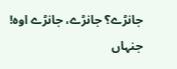جانڑے؟ جانڑے، جانڑے اوہ! جنہاں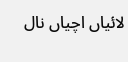لائیاں اچیاں نال